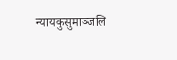न्यायकुसुमाञ्जलि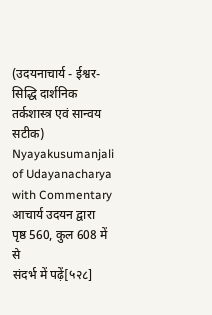(उदयनाचार्य - ईश्वर-सिद्धि दार्शनिक तर्कशास्त्र एवं सान्वय सटीक)
Nyayakusumanjali of Udayanacharya with Commentary
आचार्य उदयन द्वारा
पृष्ठ 560, कुल 608 में से
संदर्भ में पढ़ें[५२८]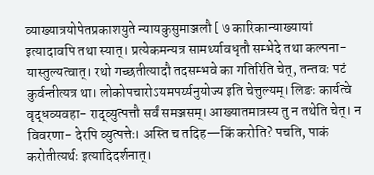व्याख्यात्रयोपेतप्रकाशयुते न्यायकुसुमाञ्जलौ [ ७ कारिकान्याख्यायां
इत्यादावपि तथा स्यात्। प्रत्येकमन्यत्र सामर्थ्यावधृतौ सम्भेदे तथा कल्पना- यास्तुल्यत्वात्। रथो गच्छतीत्यादौ तदसम्भवे का गतिरिति चेत्, तन्तवः पटं कुर्वन्तीत्यत्र था। लोकोपचारोऽयमपर्य्यनुयोज्य इति चेत्तुल्यम्। लिङः कार्यत्वे वृद्धव्यवहा- राद्व्युत्पत्तौ सर्वं समञ्जसम्। आख्यातमात्रस्य तु न तथेति चेत्। न विवरणा- देरपि व्युत्पत्तेः। अस्ति च तदिह—किं करोति? पचति, पाकं करोतीत्यर्थः इत्यादिदर्शनात्।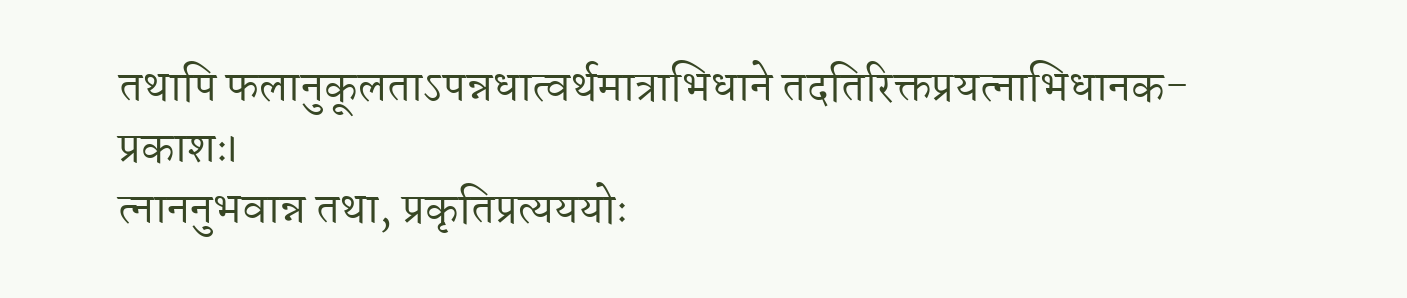तथापि फलानुकूलताऽपन्नधात्वर्थमात्राभिधाने तदतिरिक्तप्रयत्नाभिधानक-
प्रकाशः।
त्नाननुभवान्न तथा, प्रकृतिप्रत्यययोः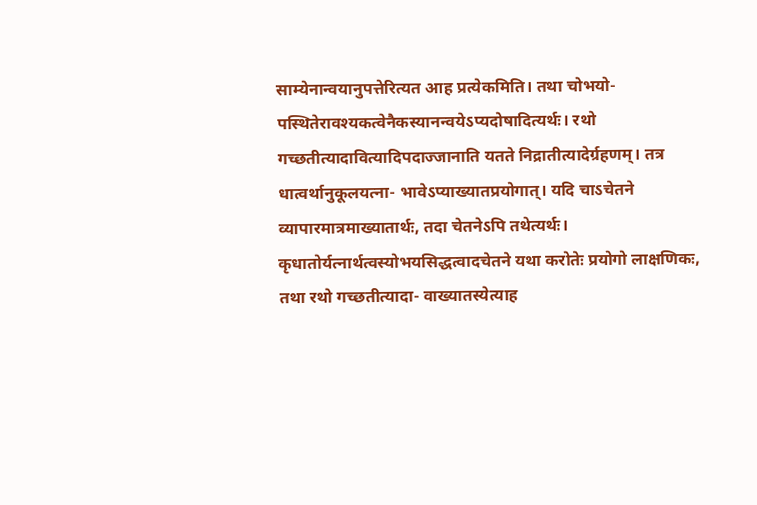साम्येनान्वयानुपत्तेरित्यत आह प्रत्येकमिति। तथा चोभयो- पस्थितेरावश्यकत्वेनैकस्यानन्वयेऽप्यदोषादित्यर्थः। रथो गच्छतीत्यादावित्यादिपदाज्जानाति यतते निद्रातीत्यादेर्ग्रहणम्। तत्र धात्वर्थानुकूलयत्ना- भावेऽप्याख्यातप्रयोगात्। यदि चाऽचेतने व्यापारमात्रमाख्यातार्थः, तदा चेतनेऽपि तथेत्यर्थः। कृधातोर्यत्नार्थत्वस्योभयसिद्धत्वादचेतने यथा करोतेः प्रयोगो लाक्षणिकः, तथा रथो गच्छतीत्यादा- वाख्यातस्येत्याह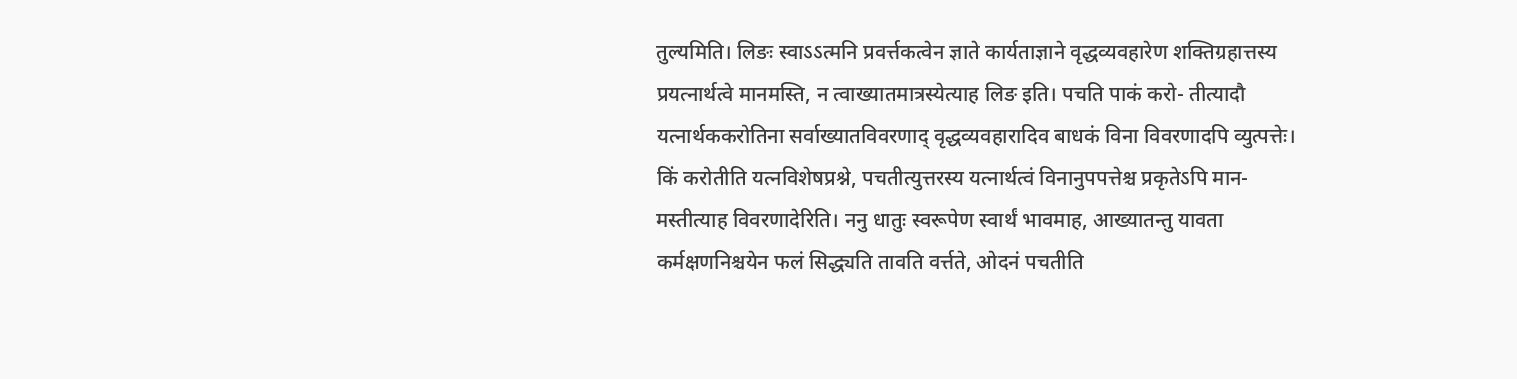तुल्यमिति। लिङः स्वाऽऽत्मनि प्रवर्त्तकत्वेन ज्ञाते कार्यताज्ञाने वृद्धव्यवहारेण शक्तिग्रहात्तस्य प्रयत्नार्थत्वे मानमस्ति, न त्वाख्यातमात्रस्येत्याह लिङ इति। पचति पाकं करो- तीत्यादौ यत्नार्थककरोतिना सर्वाख्यातविवरणाद् वृद्धव्यवहारादिव बाधकं विना विवरणादपि व्युत्पत्तेः। किं करोतीति यत्नविशेषप्रश्ने, पचतीत्युत्तरस्य यत्नार्थत्वं विनानुपपत्तेश्च प्रकृतेऽपि मान- मस्तीत्याह विवरणादेरिति। ननु धातुः स्वरूपेण स्वार्थं भावमाह, आख्यातन्तु यावता कर्मक्षणनिश्चयेन फलं सिद्ध्यति तावति वर्त्तते, ओदनं पचतीति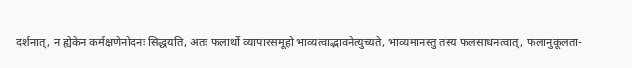दर्शनात्, न ह्येकेन कर्मक्षणेनोदनः सिद्धयति, अतः फलार्थो व्यापारसमूहो भाव्यत्वाद्भावनेत्युच्यते, भाव्यमानस्तु तस्य फलसाधनत्वात्, फलानुकूलता-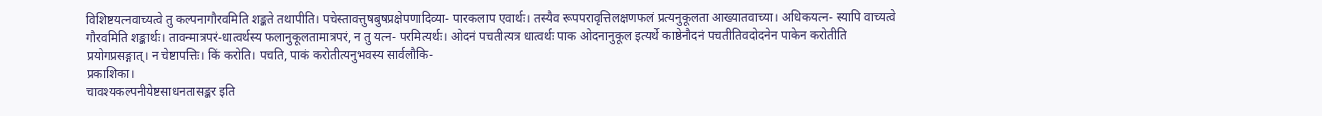विशिष्टयत्नवाच्यत्वे तु कल्पनागौरवमिति शङ्कते तथापीति। पचेस्तावत्तुषबुषप्रक्षेपणादिव्या- पारकलाप एवार्थः। तस्यैव रूपपरावृत्तिलक्षणफलं प्रत्यनुकूलता आख्यातवाच्या। अधिकयत्न- स्यापि वाच्यत्वे गौरवमिति शङ्कार्थः। तावन्मात्रपरं-धात्वर्थस्य फलानुकूलतामात्रपरं, न तु यत्न- परमित्यर्थः। ओदनं पचतीत्यत्र धात्वर्थः पाक ओदनानुकूल इत्यर्थे काष्ठेनौदनं पचतीतिवदोदनेन पाकेन करोतीति प्रयोगप्रसङ्गात्। न चेष्टापत्तिः। किं करोति। पचति, पाकं करोतीत्यनुभवस्य सार्वलौकि-
प्रकाशिका।
चावश्यकल्पनीयेष्टसाधनतासङ्कर इति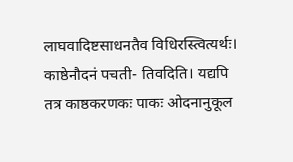लाघवादिष्टसाधनतैव विधिरस्त्वित्यर्थः। काष्ठेनौदनं पचती- तिवदिति। यद्यपि तत्र काष्ठकरणकः पाकः ओदनानुकूल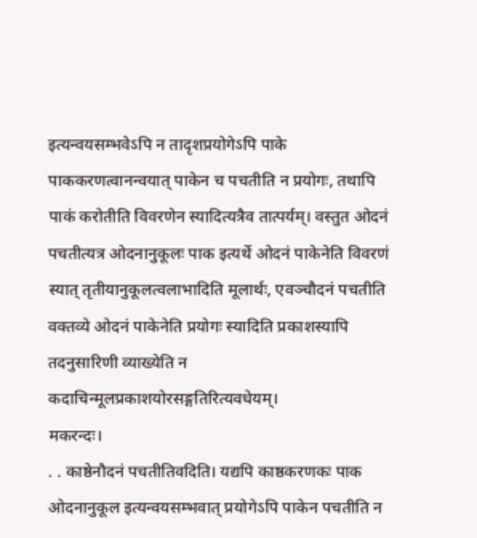इत्यन्वयसम्भवेऽपि न तादृशप्रयोगेऽपि पाके पाककरणत्वानन्वयात् पाकेन च पचतीति न प्रयोगः, तथापि पाकं करोतीति विवरणेन स्यादित्यत्रैव तात्पर्यम्। वस्तुत ओदनं पचतीत्यत्र ओदनानुकूलः पाक इत्यर्थे ओदनं पाकेनेति विवरणं स्यात् तृतीयानुकूलत्वलाभादिति मूलार्थः, एवञ्चौदनं पचतीति वक्तव्ये ओदनं पाकेनेति प्रयोगः स्यादिति प्रकाशस्यापि तदनुसारिणी व्याख्येति न कदाचिन्मूलप्रकाशयोरसङ्गतिरित्यवधेयम्।
मकरन्दः।
. . काष्ठेनौदनं पचतीतिवदिति। यद्यपि काष्ठकरणकः पाक ओदनानुकूल इत्यन्वयसम्भवात् प्रयोगेऽपि पाकेन पचतीति न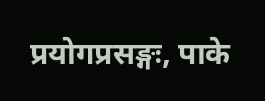प्रयोगप्रसङ्गः, पाके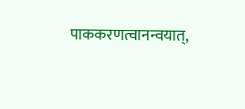पाककरणत्वानन्वयात्,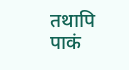तथापि पाकं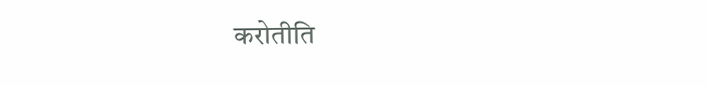करोतीति